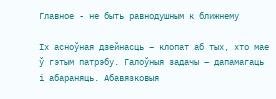Главное - не быть равнодушным к ближнему

Іх асноўная дзейнасць – клопат аб тых, хто мае ў гэтым патрэбу. Галоўныя задачы – дапамагаць і абараняць. Абавязковыя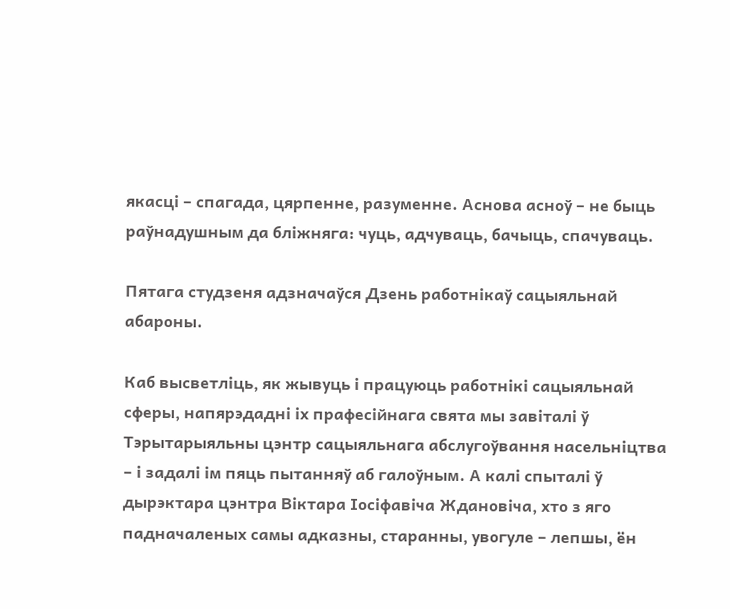якасці – спагада, цярпенне, разуменне. Аснова асноў – не быць раўнадушным да бліжняга: чуць, адчуваць, бачыць, спачуваць.

Пятага студзеня адзначаўся Дзень работнікаў сацыяльнай абароны.

Каб высветліць, як жывуць і працуюць работнікі сацыяльнай сферы, напярэдадні іх прафесійнага свята мы завіталі ў Тэрытарыяльны цэнтр сацыяльнага абслугоўвання насельніцтва – і задалі ім пяць пытанняў аб галоўным. А калі спыталі ў дырэктара цэнтра Віктара Іосіфавіча Ждановіча, хто з яго падначаленых самы адказны, старанны, увогуле – лепшы, ён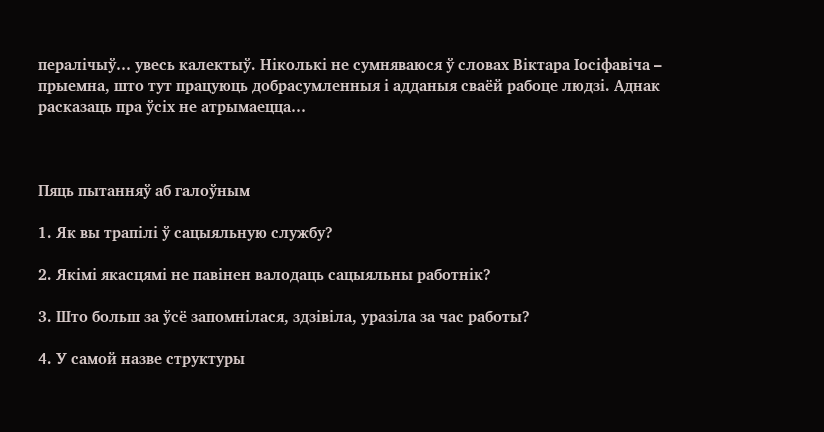пералічыў… увесь калектыў. Ніколькі не сумняваюся ў словах Віктара Іосіфавіча – прыемна, што тут працуюць добрасумленныя і адданыя сваёй рабоце людзі. Аднак расказаць пра ўсіх не атрымаецца…



Пяць пытанняў аб галоўным

1. Як вы трапілі ў сацыяльную службу?

2. Якімі якасцямі не павінен валодаць сацыяльны работнік?

3. Што больш за ўсё запомнілася, здзівіла, уразіла за час работы?

4. У самой назве структуры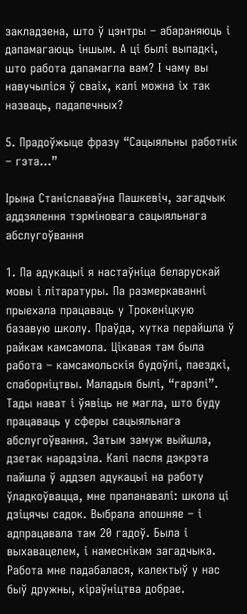закладзена, што ў цэнтры – абараняюць і дапамагаюць іншым. А ці былі выпадкі, што работа дапамагла вам? І чаму вы навучыліся ў сваіх, калі можна іх так назваць, падапечных?

5. Прадоўжыце фразу “Сацыяльны работнік – гэта…”

Ірына Станіславаўна Пашкевіч, загадчык аддзялення тэрміновага сацыяльнага абслугоўвання

1. Па адукацыі я настаўніца беларускай мовы і літаратуры. Па размеркаванні прыехала працаваць у Трокеніцкую базавую школу. Праўда, хутка перайшла ў райкам камсамола. Цікавая там была работа – камсамольскія будоўлі, паездкі, спаборніцтвы. Маладыя былі, “гарэлі”. Тады нават і ўявіць не магла, што буду працаваць у сферы сацыяльнага абслугоўвання. Затым замуж выйшла, дзетак нарадзіла. Калі пасля дэкрэта пайшла ў аддзел адукацыі на работу ўладкоўвацца, мне прапанавалі: школа ці дзіцячы садок. Выбрала апошняе – і адпрацавала там 20 гадоў. Была і выхавацелем, і намеснікам загадчыка. Работа мне падабалася, калектыў у нас быў дружны, кіраўніцтва добрае.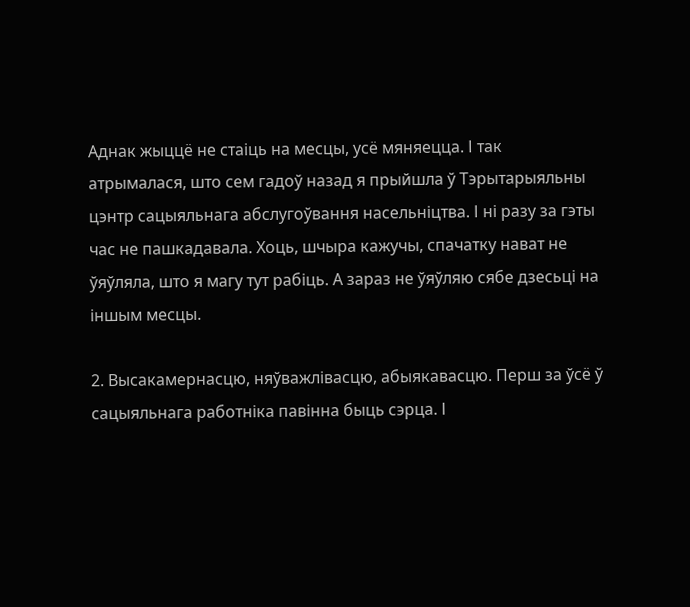Аднак жыццё не стаіць на месцы, усё мяняецца. І так атрымалася, што сем гадоў назад я прыйшла ў Тэрытарыяльны цэнтр сацыяльнага абслугоўвання насельніцтва. І ні разу за гэты час не пашкадавала. Хоць, шчыра кажучы, спачатку нават не ўяўляла, што я магу тут рабіць. А зараз не ўяўляю сябе дзесьці на іншым месцы.

2. Высакамернасцю, няўважлівасцю, абыякавасцю. Перш за ўсё ў сацыяльнага работніка павінна быць сэрца. І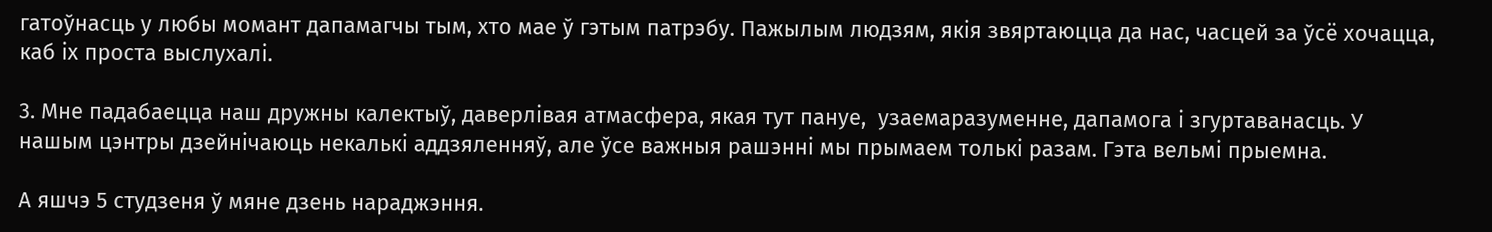гатоўнасць у любы момант дапамагчы тым, хто мае ў гэтым патрэбу. Пажылым людзям, якія звяртаюцца да нас, часцей за ўсё хочацца, каб іх проста выслухалі.

3. Мне падабаецца наш дружны калектыў, даверлівая атмасфера, якая тут пануе,  узаемаразуменне, дапамога і згуртаванасць. У нашым цэнтры дзейнічаюць некалькі аддзяленняў, але ўсе важныя рашэнні мы прымаем толькі разам. Гэта вельмі прыемна.

А яшчэ 5 студзеня ў мяне дзень нараджэння.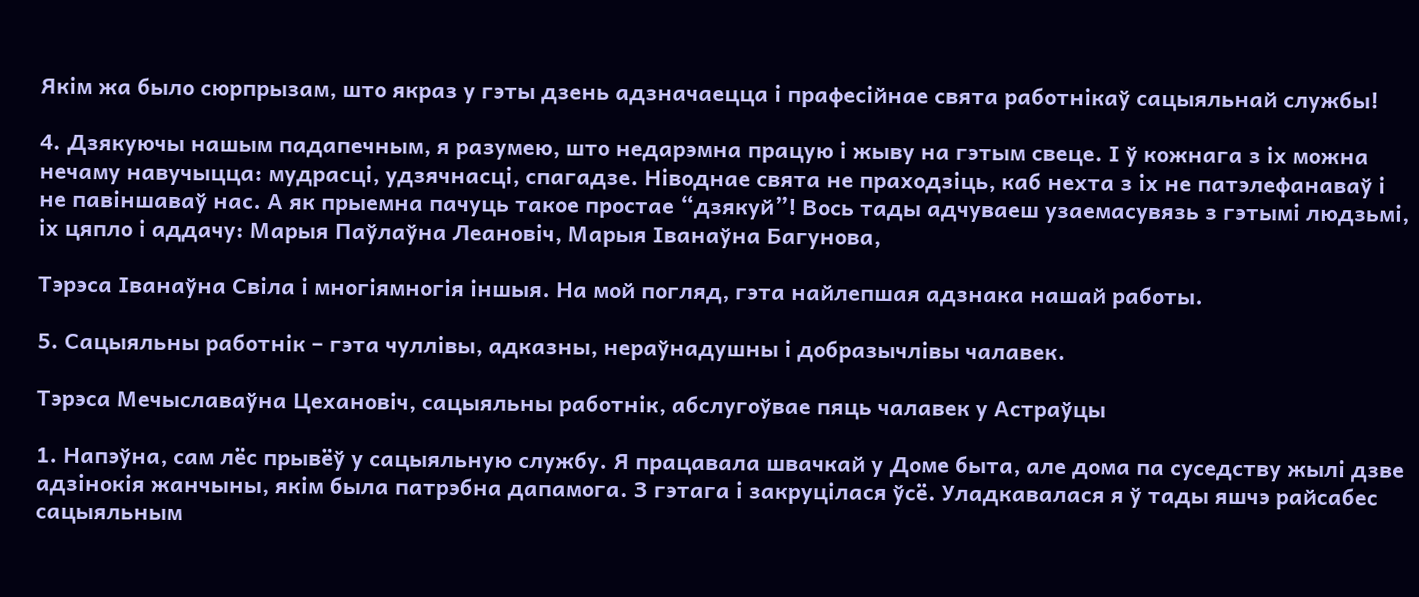Якім жа было сюрпрызам, што якраз у гэты дзень адзначаецца і прафесійнае свята работнікаў сацыяльнай службы!

4. Дзякуючы нашым падапечным, я разумею, што недарэмна працую і жыву на гэтым свеце. І ў кожнага з іх можна нечаму навучыцца: мудрасці, удзячнасці, спагадзе. Ніводнае свята не праходзіць, каб нехта з іх не патэлефанаваў і не павіншаваў нас. А як прыемна пачуць такое простае “дзякуй”! Вось тады адчуваеш узаемасувязь з гэтымі людзьмі, іх цяпло і аддачу: Марыя Паўлаўна Леановіч, Марыя Іванаўна Багунова,

Тэрэса Іванаўна Свіла і многіямногія іншыя. На мой погляд, гэта найлепшая адзнака нашай работы.

5. Сацыяльны работнік – гэта чуллівы, адказны, нераўнадушны і добразычлівы чалавек.

Тэрэса Мечыславаўна Цехановіч, сацыяльны работнік, абслугоўвае пяць чалавек у Астраўцы

1. Напэўна, сам лёс прывёў у сацыяльную службу. Я працавала швачкай у Доме быта, але дома па суседству жылі дзве адзінокія жанчыны, якім была патрэбна дапамога. З гэтага і закруцілася ўсё. Уладкавалася я ў тады яшчэ райсабес сацыяльным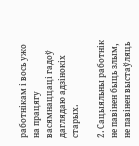работнікам і вось ужо на працягу васямнаццаці гадоў даглядаю адзінокіх старых.

2. Сацыяльны работнік не павінен быць злым, не павінен выстаўляць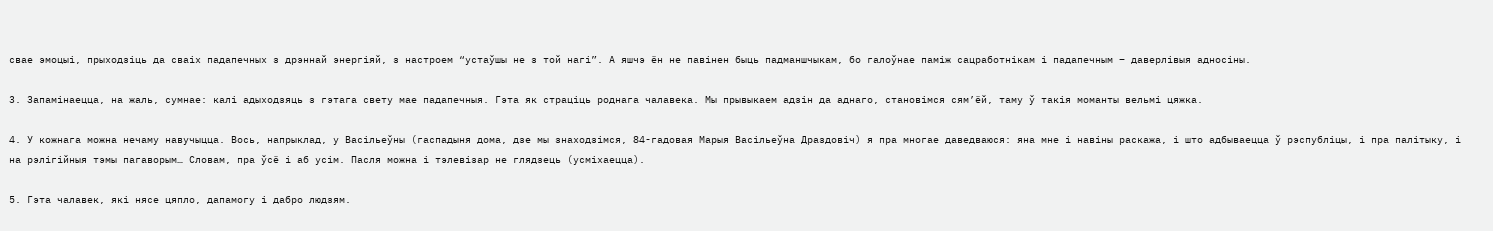свае эмоцыі, прыходзіць да сваіх падапечных з дрэннай энергіяй, з настроем “устаўшы не з той нагі”. А яшчэ ён не павінен быць падманшчыкам, бо галоўнае паміж сацработнікам і падапечным – даверлівыя адносіны.

3. Запамінаецца, на жаль, сумнае: калі адыходзяць з гэтага свету мае падапечныя. Гэта як страціць роднага чалавека. Мы прывыкаем адзін да аднаго, становімся сям’ёй, таму ў такія моманты вельмі цяжка.

4. У кожнага можна нечаму навучыцца. Вось, напрыклад, у Васільеўны (гаспадыня дома, дзе мы знаходзімся, 84-гадовая Марыя Васільеўна Драздовіч) я пра многае даведваюся: яна мне і навіны раскажа, і што адбываецца ў рэспубліцы, і пра палітыку, і на рэлігійныя тэмы пагаворым… Словам, пра ўсё і аб усім. Пасля можна і тэлевізар не глядзець (усміхаецца).

5. Гэта чалавек, які нясе цяпло, дапамогу і дабро людзям.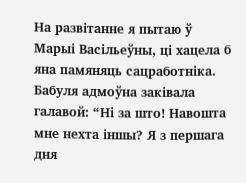На развітанне я пытаю ў Марыі Васільеўны, ці хацела б яна памяняць сацработніка. Бабуля адмоўна заківала галавой: “Ні за што! Навошта мне нехта іншы? Я з першага дня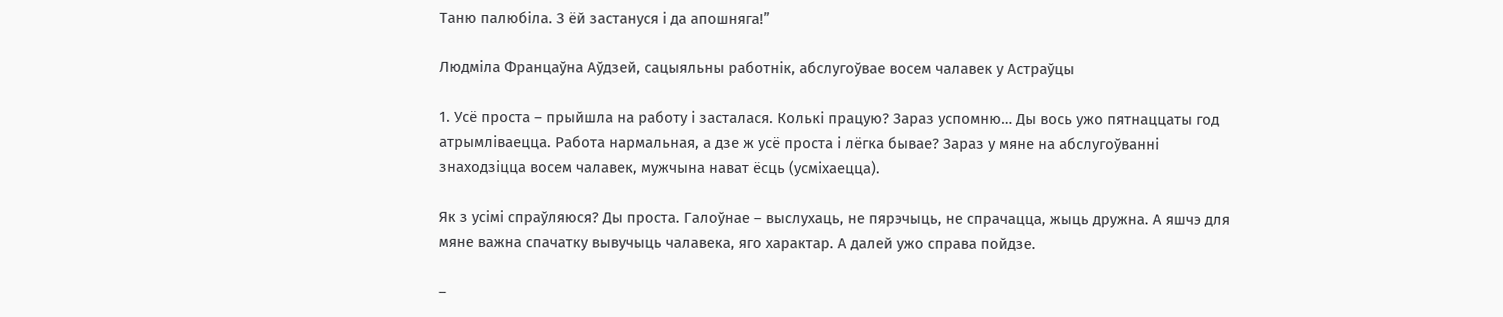Таню палюбіла. З ёй застануся і да апошняга!”

Людміла Францаўна Аўдзей, сацыяльны работнік, абслугоўвае восем чалавек у Астраўцы

1. Усё проста – прыйшла на работу і засталася. Колькі працую? Зараз успомню… Ды вось ужо пятнаццаты год атрымліваецца. Работа нармальная, а дзе ж усё проста і лёгка бывае? Зараз у мяне на абслугоўванні знаходзіцца восем чалавек, мужчына нават ёсць (усміхаецца).

Як з усімі спраўляюся? Ды проста. Галоўнае – выслухаць, не пярэчыць, не спрачацца, жыць дружна. А яшчэ для мяне важна спачатку вывучыць чалавека, яго характар. А далей ужо справа пойдзе.

–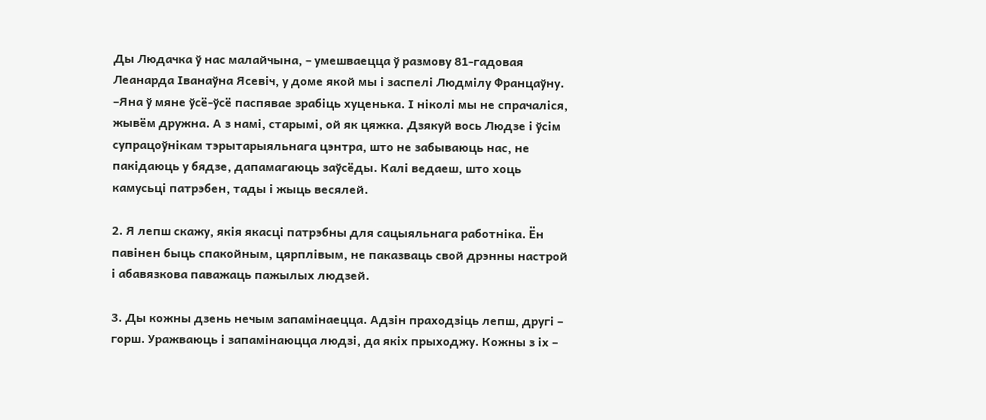Ды Людачка ў нас малайчына, – умешваецца ў размову 81-гадовая Леанарда Іванаўна Ясевіч, у доме якой мы і заспелі Людмілу Францаўну. –Яна ў мяне ўсё-ўсё паспявае зрабіць хуценька. І ніколі мы не спрачаліся, жывём дружна. А з намі, старымі, ой як цяжка. Дзякуй вось Людзе і ўсім супрацоўнікам тэрытарыяльнага цэнтра, што не забываюць нас, не пакідаюць у бядзе, дапамагаюць заўсёды. Калі ведаеш, што хоць камусьці патрэбен, тады і жыць весялей.

2. Я лепш скажу, якія якасці патрэбны для сацыяльнага работніка. Ён павінен быць спакойным, цярплівым, не паказваць свой дрэнны настрой і абавязкова паважаць пажылых людзей.

3. Ды кожны дзень нечым запамінаецца. Адзін праходзіць лепш, другі – горш. Уражваюць і запамінаюцца людзі, да якіх прыходжу. Кожны з іх –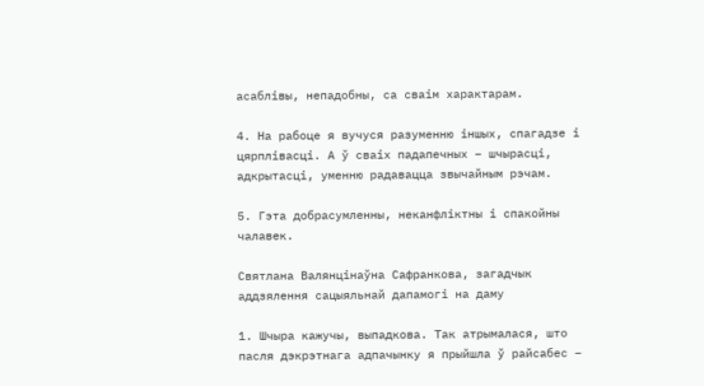асаблівы, непадобны, са сваім характарам.

4. На рабоце я вучуся разуменню іншых, спагадзе і цярплівасці. А ў сваіх падапечных – шчырасці, адкрытасці, уменню радавацца звычайным рэчам.

5. Гэта добрасумленны, неканфліктны і спакойны чалавек.

Святлана Валянцінаўна Сафранкова, загадчык аддзялення сацыяльнай дапамогі на даму

1. Шчыра кажучы, выпадкова. Так атрымалася, што пасля дэкрэтнага адпачынку я прыйшла ў райсабес –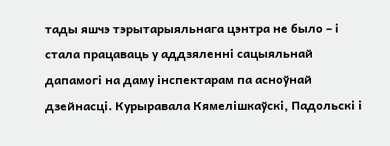тады яшчэ тэрытарыяльнага цэнтра не было – і стала працаваць у аддзяленні сацыяльнай дапамогі на даму інспектарам па асноўнай дзейнасці. Курыравала Кямелішкаўскі, Падольскі і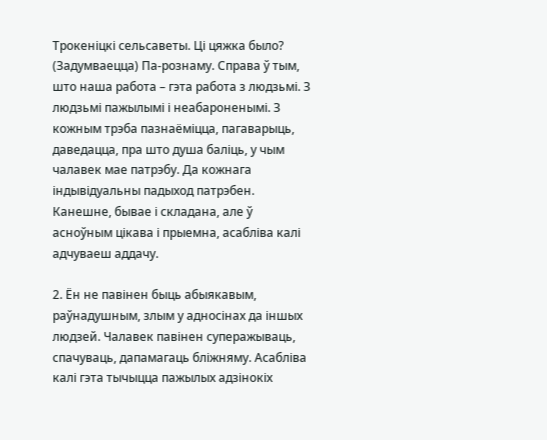Трокеніцкі сельсаветы. Ці цяжка было? (Задумваецца) Па-рознаму. Справа ў тым, што наша работа – гэта работа з людзьмі. З людзьмі пажылымі і неабароненымі. З кожным трэба пазнаёміцца, пагаварыць, даведацца, пра што душа баліць, у чым чалавек мае патрэбу. Да кожнага індывідуальны падыход патрэбен. Канешне, бывае і складана, але ў асноўным цікава і прыемна, асабліва калі адчуваеш аддачу.

2. Ён не павінен быць абыякавым, раўнадушным, злым у адносінах да іншых людзей. Чалавек павінен суперажываць, спачуваць, дапамагаць бліжняму. Асабліва калі гэта тычыцца пажылых адзінокіх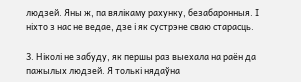людзей. Яны ж, па вялікаму рахунку, безабаронныя. І ніхто з нас не ведае, дзе і як сустрэне сваю старасць.

3. Ніколі не забуду, як першы раз выехала на раён да пажылых людзей. Я толькі нядаўна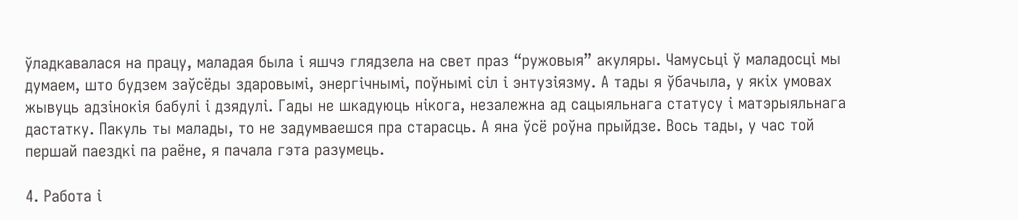ўладкавалася на працу, маладая была і яшчэ глядзела на свет праз “ружовыя” акуляры. Чамусьці ў маладосці мы думаем, што будзем заўсёды здаровымі, энергічнымі, поўнымі сіл і энтузіязму. А тады я ўбачыла, у якіх умовах жывуць адзінокія бабулі і дзядулі. Гады не шкадуюць нікога, незалежна ад сацыяльнага статусу і матэрыяльнага дастатку. Пакуль ты малады, то не задумваешся пра старасць. А яна ўсё роўна прыйдзе. Вось тады, у час той першай паездкі па раёне, я пачала гэта разумець.

4. Работа і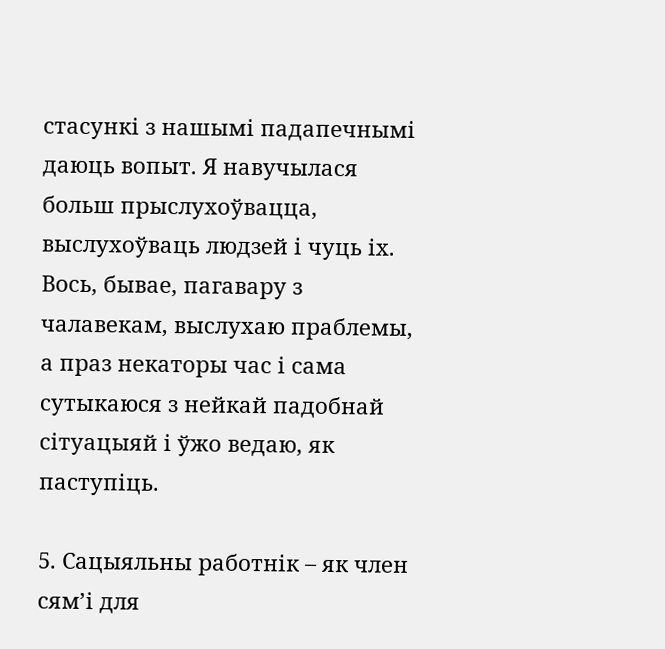стасункі з нашымі падапечнымі даюць вопыт. Я навучылася больш прыслухоўвацца, выслухоўваць людзей і чуць іх. Вось, бывае, пагавару з чалавекам, выслухаю праблемы, а праз некаторы час і сама сутыкаюся з нейкай падобнай сітуацыяй і ўжо ведаю, як паступіць.

5. Сацыяльны работнік – як член сям’і для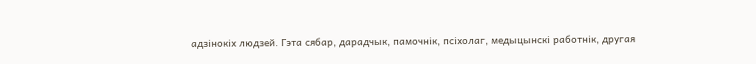адзінокіх людзей. Гэта сябар, дарадчык, памочнік, псіхолаг, медыцынскі работнік, другая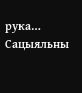рука… Сацыяльны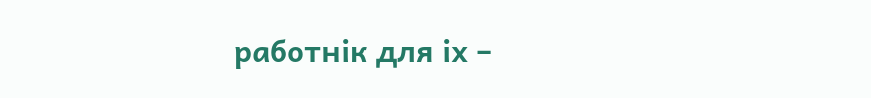работнік для іх –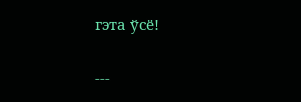гэта ўсё!

---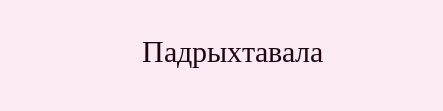Падрыхтавала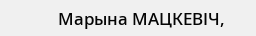Марына МАЦКЕВІЧ,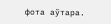фота аўтара.